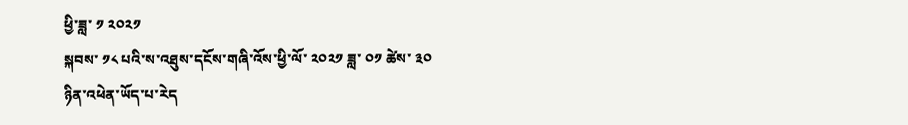ཕྱི་ཟླ་ ༡ ༢༠༢༡
སྐབས་ ༡༨ པའི་ས་འཐུས་དངོས་གཞི་འོས་ཕྱི་ལོ་ ༢༠༢༡ ཟླ་ ༠༡ ཚེས་ ༣༠ ཉིན་འཕེན་ཡོད་པ་རེད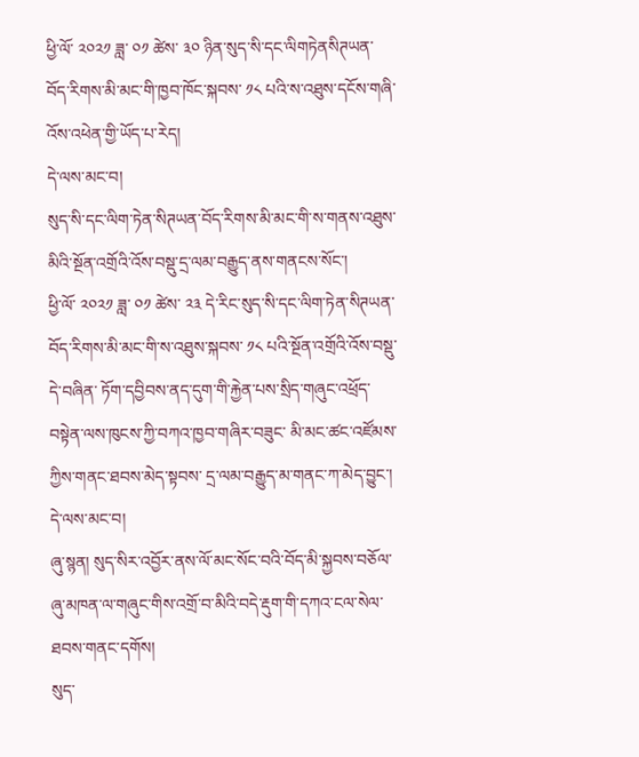ཕྱི་ལོ་ ༢༠༢༡ ཟླ་ ༠༡ ཚེས་ ༣༠ ཉིན་སུད་སི་དང་ལིགཏེནསིཊཡན་བོད་རིགས་མི་མང་གི་ཁྱབ་ཁོང་སྐབས་ ༡༨ པའི་ས་འཐུས་དངོས་གཞི་འོས་འཕེན་གྱི་ཡོད་པ་རེད།
དེ་ལས་མང་བ།
སུད་སི་དང་ལིག་ཏེན་སིཊཡན་བོད་རིགས་མི་མང་གི་ས་གནས་འཐུས་མིའི་སྔོན་འགྲོའི་འོས་བསྡུ་དྲ་ལམ་བརྒྱུད་ནས་གནངས་སོང་།
ཕྱི་ལོ་ ༢༠༢༡ ཟླ་ ༠༡ ཚེས་ ༢༣ དེ་རིང་སུད་སི་དང་ལིག་ཏེན་སིཊཡན་བོད་རིགས་མི་མང་གི་ས་འཐུས་སྐབས་ ༡༨ པའི་སྔོན་འགྲོའི་འོས་བསྡུ་དེ་བཞིན་ ཏོག་དབྱིབས་ནད་དུག་གི་རྐྱེན་པས་སྲིད་གཞུང་འཕྲོད་བསྟེན་ལས་ཁུངས་ཀྱི་བཀའ་ཁྱབ་གཞིར་བཟུང་ མི་མང་ཚང་འཛོམས་ཀྱིས་གནང་ཐབས་མེད་སྟབས་ དྲ་ལམ་བརྒྱུད་མ་གནང་ཀ་མེད་བྱུང་།
དེ་ལས་མང་བ།
ཞུ་སྙན། སུད་སིར་འབྱོར་ནས་ལོ་མང་སོང་བའི་བོད་མི་སྐྱབས་བཅོལ་ཞུ་མཁན་ལ་གཞུང་གིས་འགྲོ་བ་མིའི་བདེ་རྡུག་གི་དཀའ་ངལ་སེལ་ཐབས་གནང་དགོས།
སུད་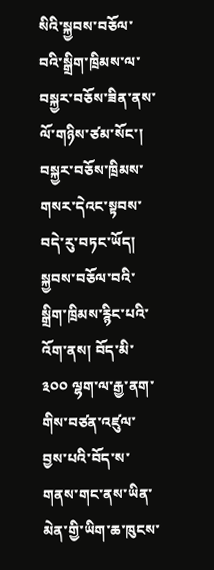སིའི་སྐྱབས་བཅོལ་བའི་སྒྲིག་ཁྲིམས་ལ་བསྐྱར་བཅོས་ཟིན་ནས་ལོ་གཉིས་ཙམ་སོང་། བསྐྱར་བཅོས་ཁྲིམས་གསར་དེའང་སྟབས་བདེ་རུ་བཏང་ཡོད། སྐྱབས་བཅོལ་བའི་སྒྲིག་ཁྲིམས་རྙིང་པའི་འོག་ནས། བོད་མི་ ༣༠༠ ལྷག་ལ་རྒྱ་ནག་གིས་བཙན་འཛུལ་བྱས་པའི་བོད་ས་གནས་གང་ནས་ཡིན་མེན་གྱི་ཡིག་ཆ་ཁུངས་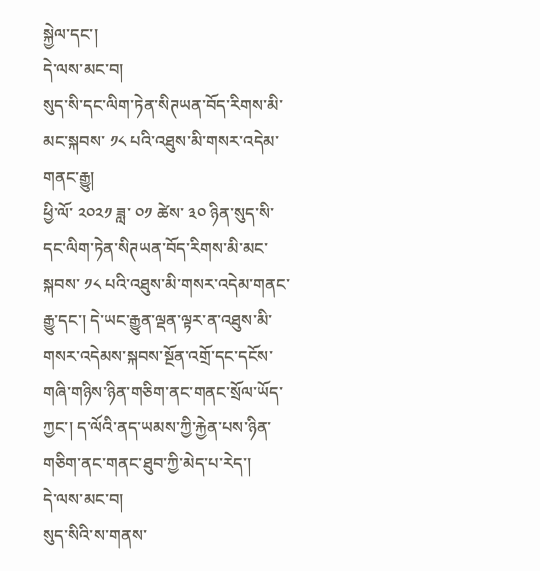སྐྱེལ་དང་།
དེ་ལས་མང་བ།
སུད་སི་དང་ལིག་ཏེན་སིཊཡན་བོད་རིགས་མི་མང་སྐབས་ ༡༨ པའི་འཐུས་མི་གསར་འདེམ་གནང་རྒྱུ།
ཕྱི་ལོ་ ༢༠༢༡ ཟླ་ ༠༡ ཚེས་ ༣༠ ཉིན་སུད་སི་དང་ལིག་ཏེན་སིཊཡན་བོད་རིགས་མི་མང་སྐབས་ ༡༨ པའི་འཐུས་མི་གསར་འདེམ་གནང་རྒྱུ་དང་། དེ་ཡང་རྒྱུན་ལྡན་ལྟར་ན་འཐུས་མི་གསར་འདེམས་སྐབས་སྔོན་འགྲོ་དང་དངོས་གཞི་གཉིས་ཉིན་གཅིག་ནང་གནང་སྲོལ་ཡོད་ཀྱང་། ད་ལོའི་ནད་ཡམས་ཀྱི་རྐྱེན་པས་ཉིན་གཅིག་ནང་གནང་ཐུབ་ཀྱི་མེད་པ་རེད་།
དེ་ལས་མང་བ།
སུད་སིའི་ས་གནས་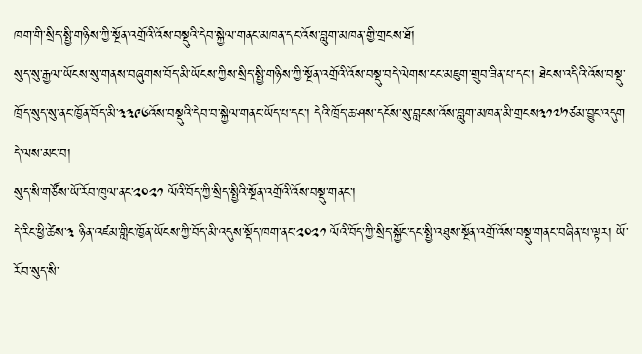ཁག་གི་སྲིད་སྤྱི་གཉིས་ཀྱི་སྔོན་འགྲོའི་འོས་བསྡུའི་དེབ་སྐྱེལ་གནང་མཁན་དང་འོས་བླུག་མཁན་གྱི་གྲངས་ཐོ།
སུད་སུ་རྒྱལ་ཡོངས་སུ་གནས་བཞུགས་བོད་མི་ཡོངས་ཀྱིས་སྲིད་སྤྱི་གཉིས་ཀྱི་སྔོན་འགྲོའི་འོས་བསྡུ་བདེ་ལེགས་ངང་མཇུག་གྲུབ་ཟིན་པ་དང་། ཐེངས་འདིའི་འོས་བསྡུ་ཁྲོད་སུད་སུ་ནང་ཁྱོན་བོད་མི་༣༣༩༦འོས་བསྡུའི་དེབ་བ་སྐྱེལ་གནང་ཡོད་པ་དང་། དེའི་ཁྲོད་ཆ་ཤས་དངོས་སུ་བླངས་འོས་བླུག་མཁན་མི་གྲངས༣༡༧༡ཙམ་བྱུང་འདུག
དེ་ལས་མང་བ།
སུད་སི་གཙོས་ཡོ་རོབ་ཁུལ་ནང་༢༠༢༡ ལོའི་བོད་ཀྱི་སྲིད་སྤྱིའི་སྔོན་འགྲོའི་འོས་བསྡུ་གནང་།
དེ་རིང་ཕྱི་ཚེས་༣ ཉིན་འཛམ་གླིང་ཁྱོན་ཡོངས་ཀྱི་བོད་མི་འདུས་སྡོད་ཁག་ནང་༢༠༢༡ ལོའི་བོད་ཀྱི་སྲིད་སྐྱོང་དང་སྤྱི་འཐུས་སྔོན་འགྲོ་འོས་བསྡུ་གནང་བཞིན་པ་ལྟར། ཡོ་རོབ་སུད་སི་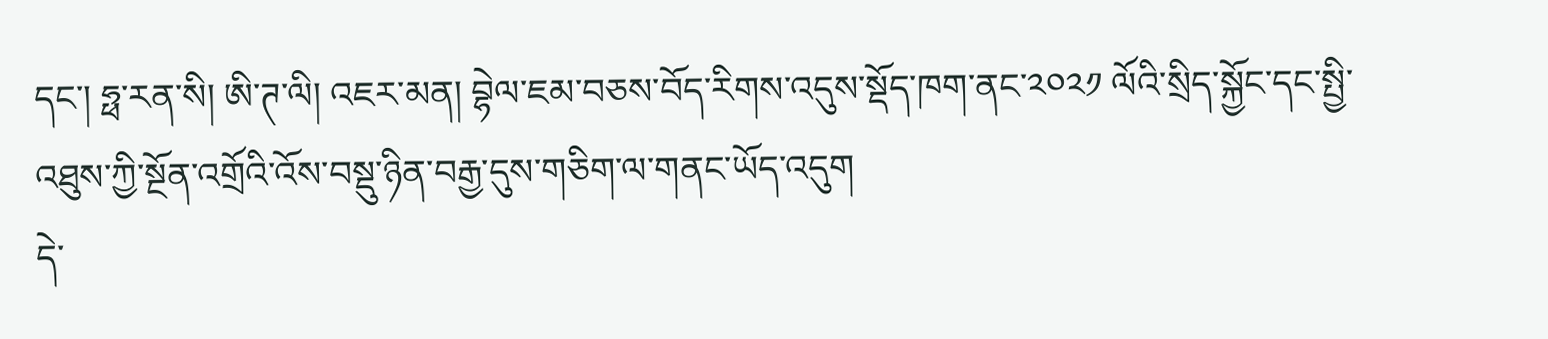དང་། ཧྥ་རན་སི། ཨི་ཊ་ལི། འཇར་མན། བྷེལ་ཇམ་བཅས་བོད་རིགས་འདུས་སྡོད་ཁག་ནང་༢༠༢༡ ལོའི་སྲིད་སྐྱོང་དང་སྤྱི་འཐུས་ཀྱི་སྔོན་འགྲོའི་འོས་བསྡུ་ཉིན་བརྒྱ་དུས་གཅིག་ལ་གནང་ཡོད་འདུག
དེ་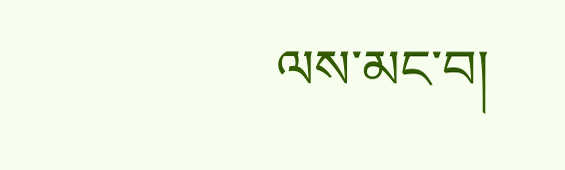ལས་མང་བ།